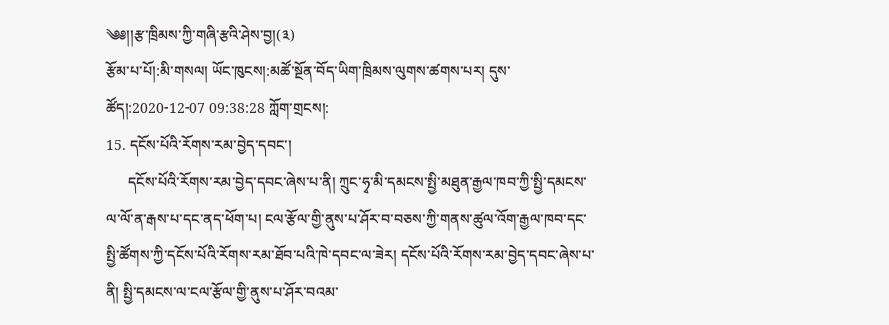༄༅།།རྩ་ཁྲིམས་ཀྱི་གཞི་རྩའི་ཤེས་བྱ།(༣)
རྩོམ་པ་པོ།:མི་གསལ། ཡོང་ཁུངས།:མཚོ་སྔོན་བོད་ཡིག་ཁྲིམས་ལུགས་ཚགས་པར། དུས་ཚོད།:2020-12-07 09:38:28 ཀློག་གྲངས།:
15. དངོས་པོའི་རོགས་རམ་བྱེད་དབང་།
      དངོས་པོའི་རོགས་རམ་བྱེད་དབང་ཞེས་པ་ནི། ཀྲུང་ཧྭ་མི་དམངས་སྤྱི་མཐུན་རྒྱལ་ཁབ་ཀྱི་སྤྱི་དམངས་ལ་ལོ་ན་རྒས་པ་དང་ནད་ཕོག་པ། ངལ་རྩོལ་གྱི་ནུས་པ་ཤོར་བ་བཅས་ཀྱི་གནས་ཚུལ་འོག་རྒྱལ་ཁབ་དང་སྤྱི་ཚོགས་ཀྱི་དངོས་པོའི་རོགས་རམ་ཐོབ་པའི་ཁེ་དབང་ལ་ཟེར། དངོས་པོའི་རོགས་རམ་བྱེད་དབང་ཞེས་པ་ནི། སྤྱི་དམངས་ལ་ངལ་རྩོལ་གྱི་ནུས་པ་ཤོར་བའམ་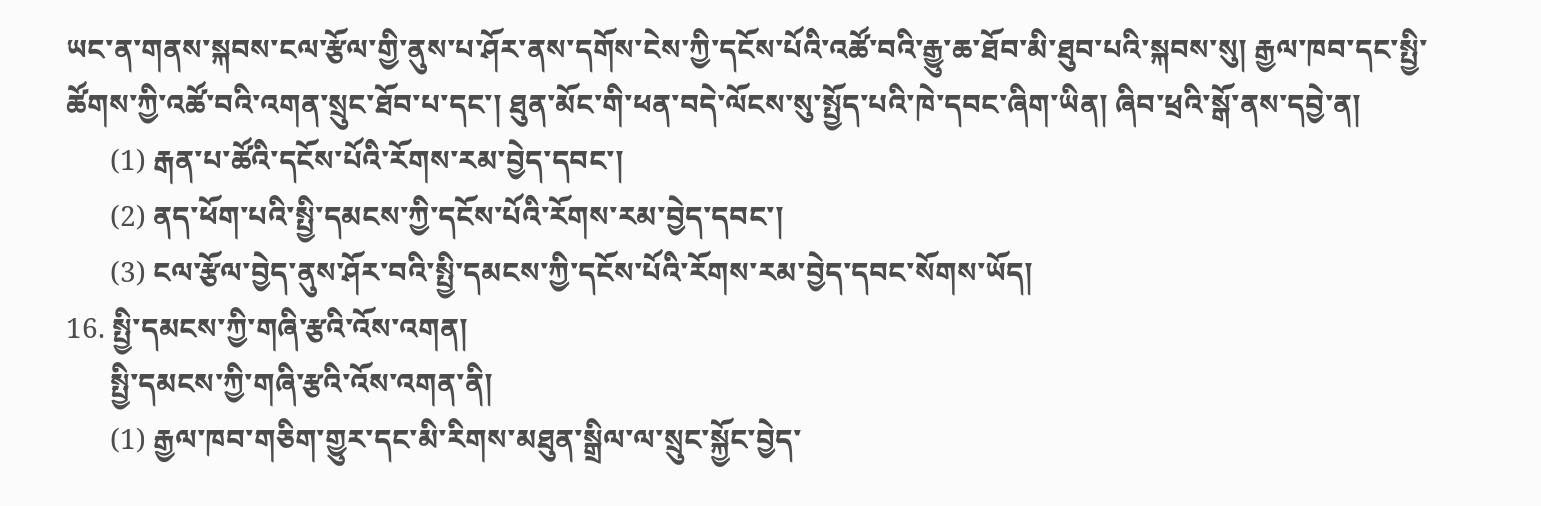ཡང་ན་གནས་སྐབས་ངལ་རྩོལ་གྱི་ནུས་པ་ཤོར་ནས་དགོས་ངེས་ཀྱི་དངོས་པོའི་འཚོ་བའི་རྒྱུ་ཆ་ཐོབ་མི་ཐུབ་པའི་སྐབས་སུ། རྒྱལ་ཁབ་དང་སྤྱི་ཚོགས་ཀྱི་འཚོ་བའི་འགན་སྲུང་ཐོབ་པ་དང་། ཐུན་མོང་གི་ཕན་བདེ་ལོངས་སུ་སྤྱོད་པའི་ཁེ་དབང་ཞིག་ཡིན། ཞིབ་ཕྲའི་སྒོ་ནས་དབྱེ་ན།
      (1) རྒན་པ་ཚོའི་དངོས་པོའི་རོགས་རམ་བྱེད་དབང་།
      (2) ནད་ཕོག་པའི་སྤྱི་དམངས་ཀྱི་དངོས་པོའི་རོགས་རམ་བྱེད་དབང་།
      (3) ངལ་རྩོལ་བྱེད་ནུས་ཤོར་བའི་སྤྱི་དམངས་ཀྱི་དངོས་པོའི་རོགས་རམ་བྱེད་དབང་སོགས་ཡོད།
16. སྤྱི་དམངས་ཀྱི་གཞི་རྩའི་འོས་འགན།
      སྤྱི་དམངས་ཀྱི་གཞི་རྩའི་འོས་འགན་ནི།
      (1) རྒྱལ་ཁབ་གཅིག་གྱུར་དང་མི་རིགས་མཐུན་སྒྲིལ་ལ་སྲུང་སྐྱོང་བྱེད་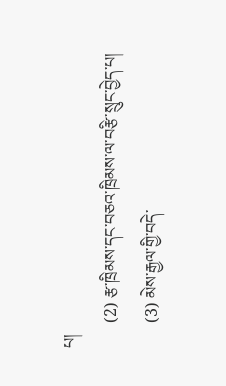པ།
      (2) རྩ་ཁྲིམས་དང་བཅའ་ཁྲིམས་ལ་བརྩི་སྲུང་བྱེད་པ།
      (3) མེས་རྒྱལ་གྱི་བདེ་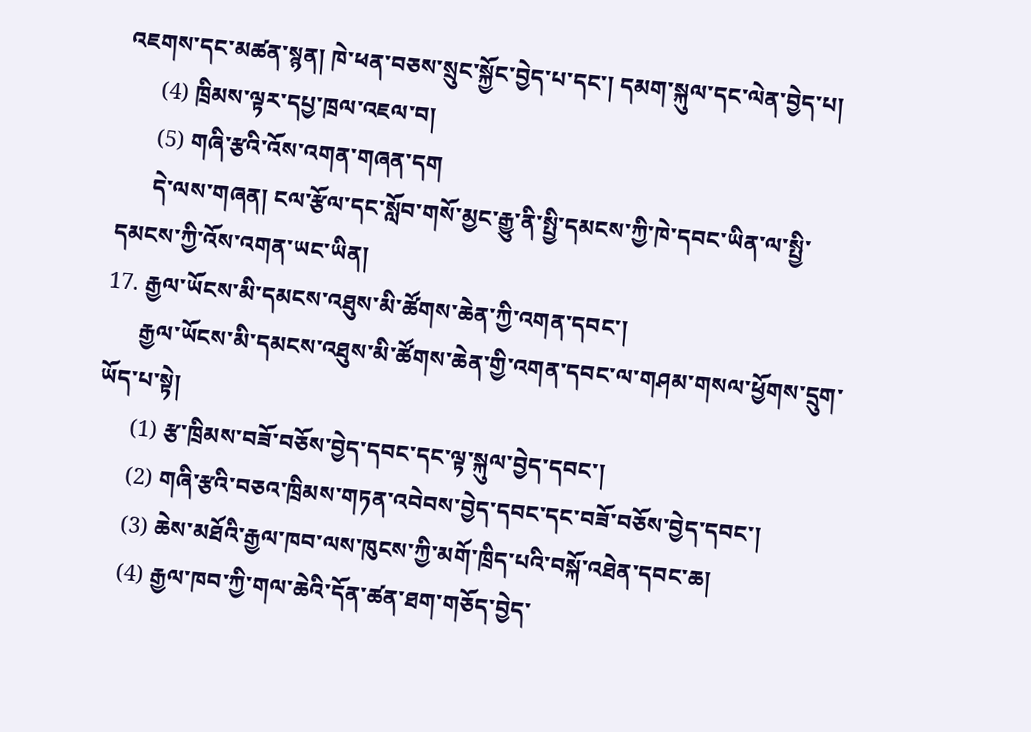འཇགས་དང་མཚན་སྙན། ཁེ་ཕན་བཅས་སྲུང་སྐྱོང་བྱེད་པ་དང་། དམག་སྐུལ་དང་ལེན་བྱེད་པ།
      (4) ཁྲིམས་ལྟར་དཔྱ་ཁྲལ་འཇལ་བ།
      (5) གཞི་རྩའི་འོས་འགན་གཞན་དག
      དེ་ལས་གཞན། ངལ་རྩོལ་དང་སློབ་གསོ་མྱང་རྒྱུ་ནི་སྤྱི་དམངས་ཀྱི་ཁེ་དབང་ཡིན་ལ་སྤྱི་དམངས་ཀྱི་འོས་འགན་ཡང་ཡིན།
17. རྒྱལ་ཡོངས་མི་དམངས་འཐུས་མི་ཚོགས་ཆེན་ཀྱི་འགན་དབང་།
      རྒྱལ་ཡོངས་མི་དམངས་འཐུས་མི་ཚོགས་ཆེན་གྱི་འགན་དབང་ལ་གཤམ་གསལ་ཕྱོགས་དྲུག་ཡོད་པ་སྟེ།
      (1) རྩ་ཁྲིམས་བཟོ་བཅོས་བྱེད་དབང་དང་ལྟ་སྐུལ་བྱེད་དབང་།
      (2) གཞི་རྩའི་བཅའ་ཁྲིམས་གཏན་འབེབས་བྱེད་དབང་དང་བཟོ་བཅོས་བྱེད་དབང་།
      (3) ཆེས་མཐོའི་རྒྱལ་ཁབ་ལས་ཁུངས་ཀྱི་མགོ་ཁྲིད་པའི་བསྐོ་འཐེན་དབང་ཆ།
      (4) རྒྱལ་ཁབ་ཀྱི་གལ་ཆེའི་དོན་ཚན་ཐག་གཅོད་བྱེད་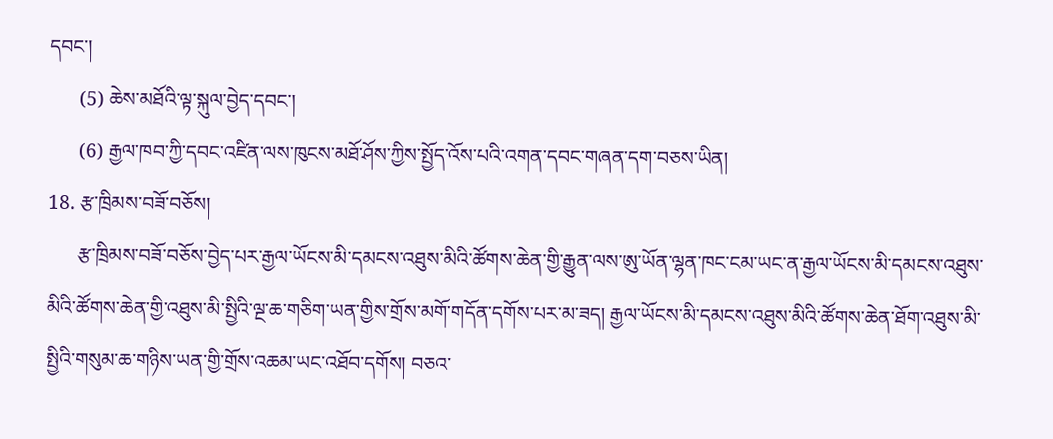དབང་།
      (5) ཆེས་མཐོའི་ལྟ་སྐུལ་བྱེད་དབང་།
      (6) རྒྱལ་ཁབ་ཀྱི་དབང་འཛིན་ལས་ཁུངས་མཐོ་ཤོས་ཀྱིས་སྤྱོད་འོས་པའི་འགན་དབང་གཞན་དག་བཅས་ཡིན།
18. རྩ་ཁྲིམས་བཟོ་བཅོས།
      རྩ་ཁྲིམས་བཟོ་བཅོས་བྱེད་པར་རྒྱལ་ཡོངས་མི་དམངས་འཐུས་མིའི་ཚོགས་ཆེན་གྱི་རྒྱུན་ལས་ཨུ་ཡོན་ལྷན་ཁང་ངམ་ཡང་ན་རྒྱལ་ཡོངས་མི་དམངས་འཐུས་མིའི་ཚོགས་ཆེན་གྱི་འཐུས་མི་སྤྱིའི་ལྔ་ཆ་གཅིག་ཡན་གྱིས་གྲོས་མགོ་གདོན་དགོས་པར་མ་ཟད། རྒྱལ་ཡོངས་མི་དམངས་འཐུས་མིའི་ཚོགས་ཆེན་ཐོག་འཐུས་མི་སྤྱིའི་གསུམ་ཆ་གཉིས་ཡན་གྱི་གྲོས་འཆམ་ཡང་འཐོབ་དགོས། བཅའ་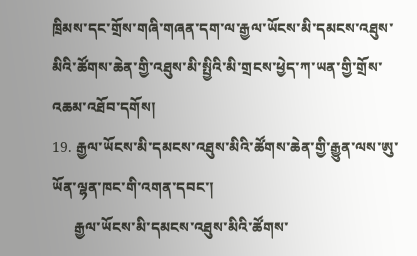ཁྲིམས་དང་གྲོས་གཞི་གཞན་དག་ལ་རྒྱལ་ཡོངས་མི་དམངས་འཐུས་མིའི་ཚོགས་ཆེན་གྱི་འཐུས་མི་སྤྱིའི་མི་གྲངས་ཕྱེད་ཀ་ཡན་གྱི་གྲོས་འཆམ་འཐོབ་དགོས།
19. རྒྱལ་ཡོངས་མི་དམངས་འཐུས་མིའི་ཚོགས་ཆེན་གྱི་རྒྱུན་ལས་ཨུ་ཡོན་ལྷན་ཁང་གི་འགན་དབང་།
      རྒྱལ་ཡོངས་མི་དམངས་འཐུས་མིའི་ཚོགས་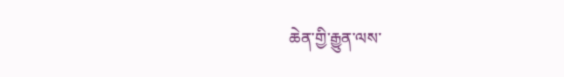ཆེན་གྱི་རྒྱུན་ལས་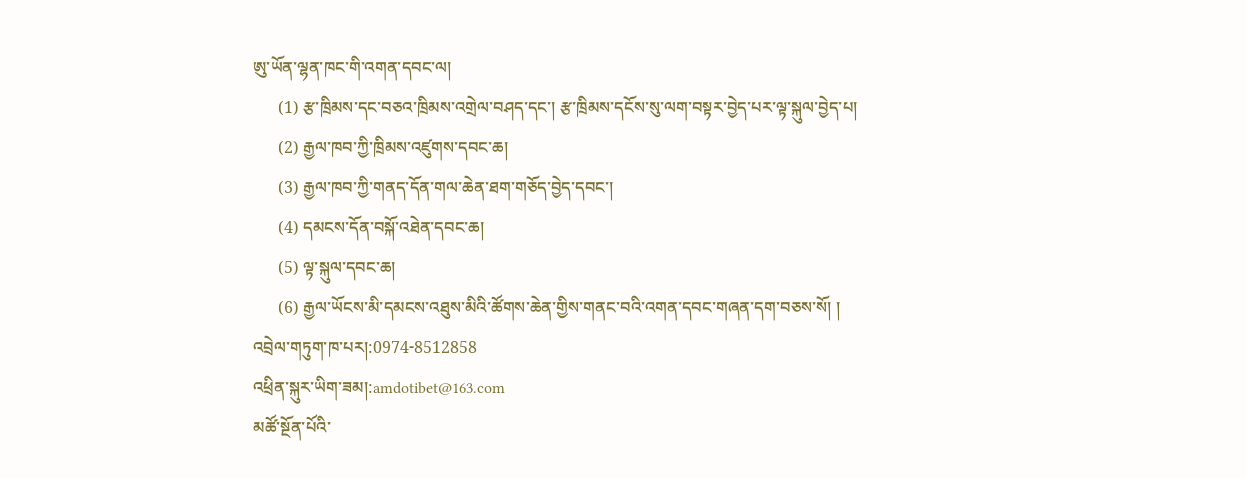ཨུ་ཡོན་ལྷན་ཁང་གི་འགན་དབང་ལ།
      (1) རྩ་ཁྲིམས་དང་བཅའ་ཁྲིམས་འགྲེལ་བཤད་དང་། རྩ་ཁྲིམས་དངོས་སུ་ལག་བསྟར་བྱེད་པར་ལྟ་སྐུལ་བྱེད་པ།
      (2) རྒྱལ་ཁབ་ཀྱི་ཁྲིམས་འཛུགས་དབང་ཆ།
      (3) རྒྱལ་ཁབ་ཀྱི་གནད་དོན་གལ་ཆེན་ཐག་གཅོད་བྱེད་དབང་།
      (4) དམངས་དོན་བསྐོ་འཐེན་དབང་ཆ།
      (5) ལྟ་སྐུལ་དབང་ཆ།
      (6) རྒྱལ་ཡོངས་མི་དམངས་འཐུས་མིའི་ཚོགས་ཆེན་གྱིས་གནང་བའི་འགན་དབང་གཞན་དག་བཅས་སོ། །
འབྲེལ་གཏུག་ཁ་པར།:0974-8512858
འཕྲིན་སྐུར་ཡིག་ཟམ།:amdotibet@163.com
མཚོ་སྔོན་པོའི་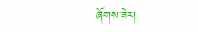ཞོགས་ཟེར།